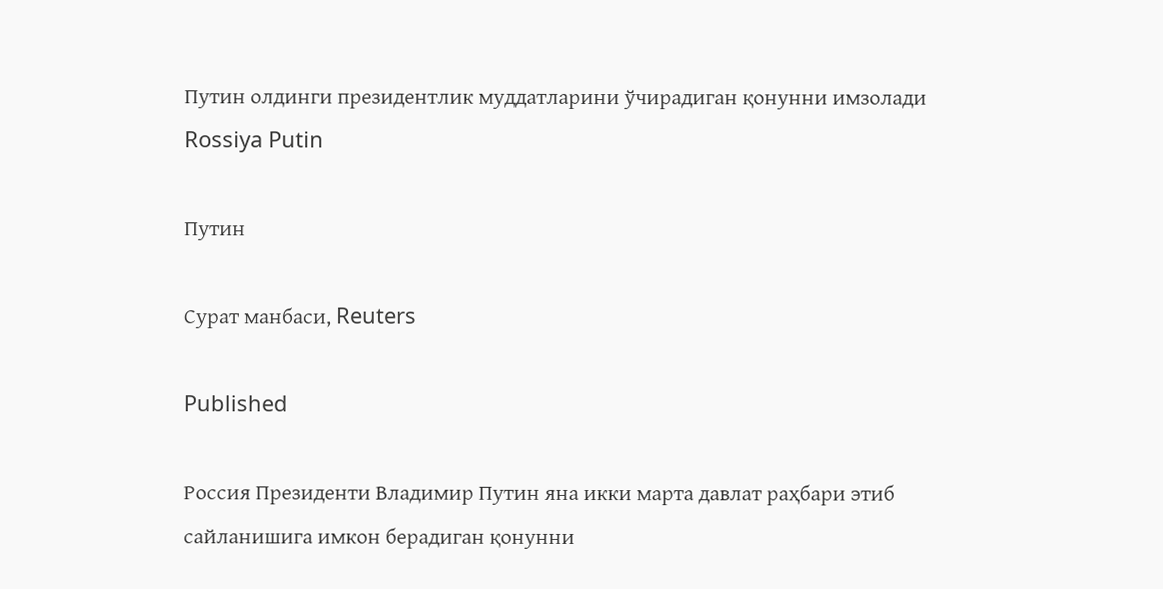Путин олдинги президентлик муддатларини ўчирадиган қонунни имзолади Rossiya Putin

Путин

Сурат манбаси, Reuters

Published

Россия Президенти Владимир Путин яна икки марта давлат раҳбари этиб сайланишига имкон берадиган қонунни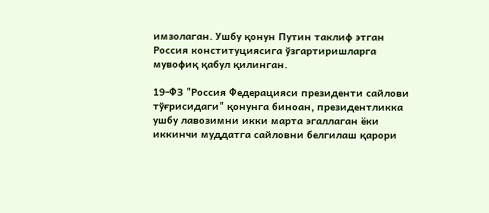имзолаган. Ушбу қонун Путин таклиф этган Россия конституциясига ўзгартиришларга мувофиқ қабул қилинган.

19-ФЗ "Россия Федерацияси президенти сайлови тўғрисидаги" қонунга биноан, президентликка ушбу лавозимни икки марта эгаллаган ёки иккинчи муддатга сайловни белгилаш қарори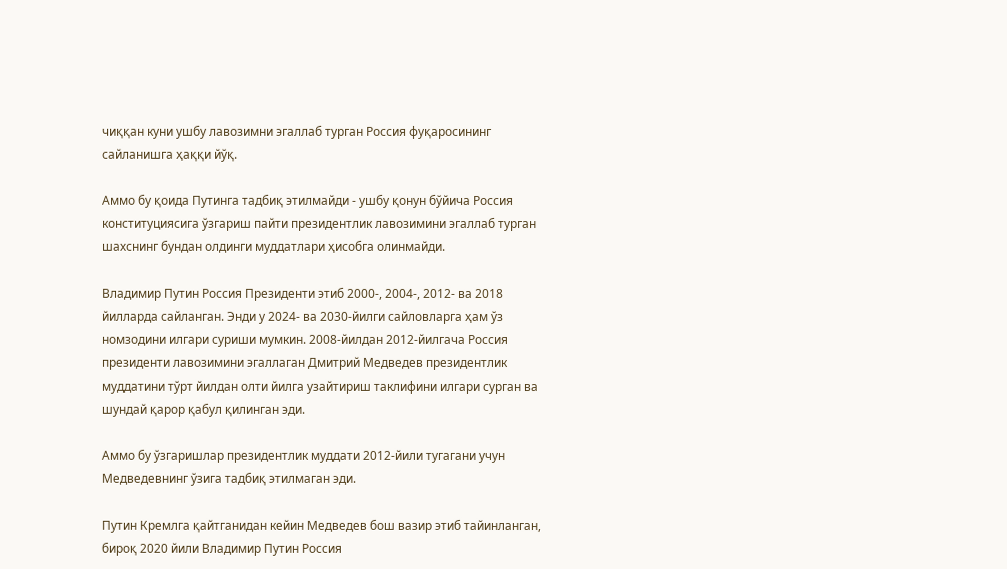чиққан куни ушбу лавозимни эгаллаб турган Россия фуқаросининг сайланишга ҳаққи йўқ.

Аммо бу қоида Путинга тадбиқ этилмайди - ушбу қонун бўйича Россия конституциясига ўзгариш пайти президентлик лавозимини эгаллаб турган шахснинг бундан олдинги муддатлари ҳисобга олинмайди.

Владимир Путин Россия Президенти этиб 2000-, 2004-, 2012- ва 2018 йилларда сайланган. Энди у 2024- ва 2030-йилги сайловларга ҳам ўз номзодини илгари суриши мумкин. 2008-йилдан 2012-йилгача Россия президенти лавозимини эгаллаган Дмитрий Медведев президентлик муддатини тўрт йилдан олти йилга узайтириш таклифини илгари сурган ва шундай қарор қабул қилинган эди.

Аммо бу ўзгаришлар президентлик муддати 2012-йили тугагани учун Медведевнинг ўзига тадбиқ этилмаган эди.

Путин Кремлга қайтганидан кейин Медведев бош вазир этиб тайинланган, бироқ 2020 йили Владимир Путин Россия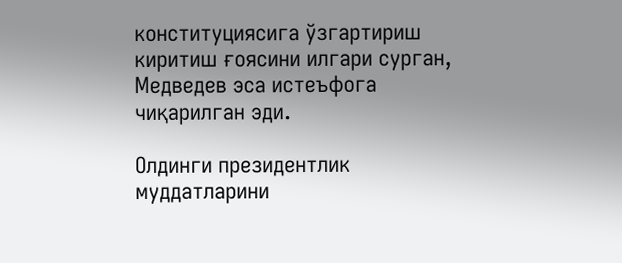конституциясига ўзгартириш киритиш ғоясини илгари сурган, Медведев эса истеъфога чиқарилган эди.

Олдинги президентлик муддатларини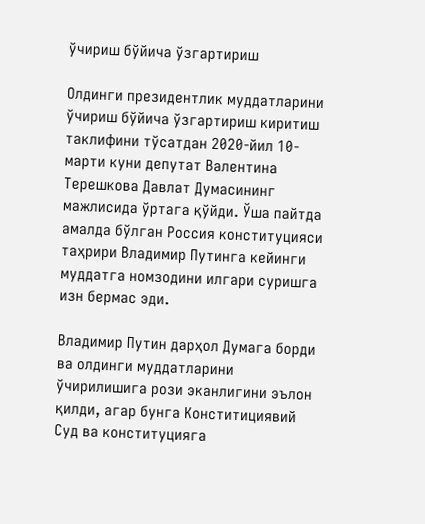ўчириш бўйича ўзгартириш

Олдинги президентлик муддатларини ўчириш бўйича ўзгартириш киритиш таклифини тўсатдан 2020-йил 10-марти куни депутат Валентина Терешкова Давлат Думасининг мажлисида ўртага қўйди. Ўша пайтда амалда бўлган Россия конституцияси таҳрири Владимир Путинга кейинги муддатга номзодини илгари суришга изн бермас эди.

Владимир Путин дарҳол Думага борди ва олдинги муддатларини ўчирилишига рози эканлигини эълон қилди, агар бунга Конститициявий Суд ва конституцияга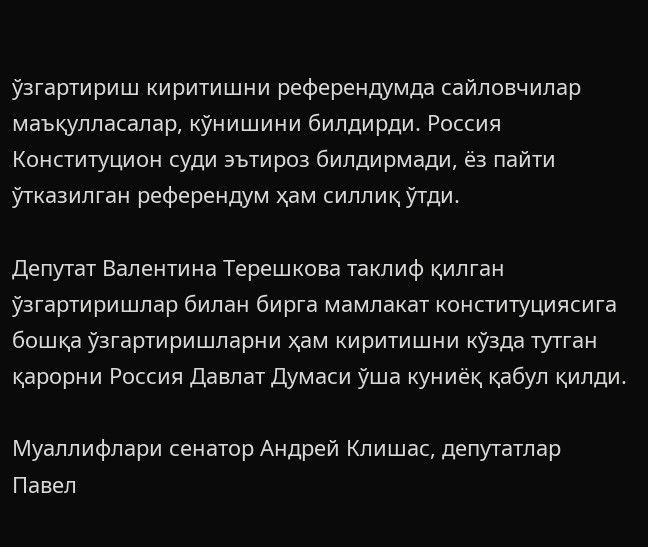ўзгартириш киритишни референдумда сайловчилар маъқулласалар, кўнишини билдирди. Россия Конституцион суди эътироз билдирмади, ёз пайти ўтказилган референдум ҳам силлиқ ўтди.

Депутат Валентина Терешкова таклиф қилган ўзгартиришлар билан бирга мамлакат конституциясига бошқа ўзгартиришларни ҳам киритишни кўзда тутган қарорни Россия Давлат Думаси ўша куниёқ қабул қилди.

Муаллифлари сенатор Андрей Клишас, депутатлар Павел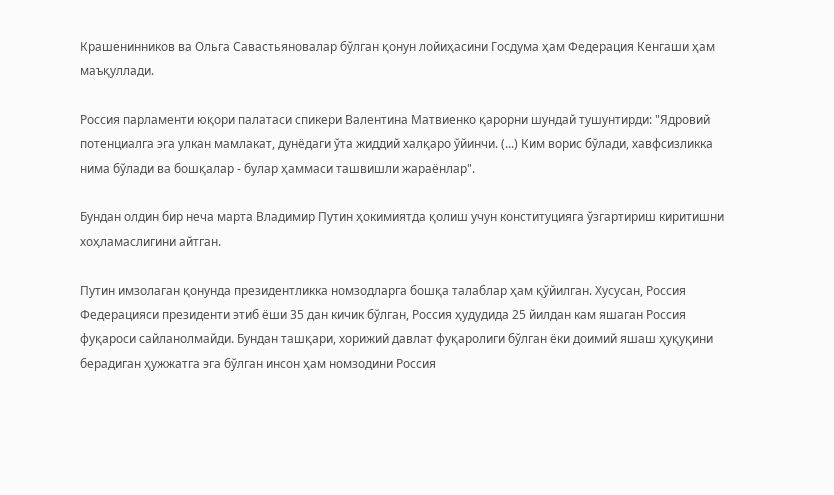Крашенинников ва Ольга Савастьяновалар бўлган қонун лойиҳасини Госдума ҳам Федерация Кенгаши ҳам маъқуллади.

Россия парламенти юқори палатаси спикери Валентина Матвиенко қарорни шундай тушунтирди: "Ядровий потенциалга эга улкан мамлакат, дунёдаги ўта жиддий халқаро ўйинчи. (...) Ким ворис бўлади, хавфсизликка нима бўлади ва бошқалар - булар ҳаммаси ташвишли жараёнлар".

Бундан олдин бир неча марта Владимир Путин ҳокимиятда қолиш учун конституцияга ўзгартириш киритишни хоҳламаслигини айтган.

Путин имзолаган қонунда президентликка номзодларга бошқа талаблар ҳам қўйилган. Хусусан, Россия Федерацияси президенти этиб ёши 35 дан кичик бўлган, Россия ҳудудида 25 йилдан кам яшаган Россия фуқароси сайланолмайди. Бундан ташқари, хорижий давлат фуқаролиги бўлган ёки доимий яшаш ҳуқуқини берадиган ҳужжатга эга бўлган инсон ҳам номзодини Россия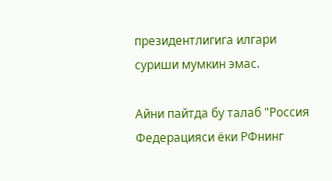президентлигига илгари суриши мумкин эмас.

Айни пайтда бу талаб "Россия Федерацияси ёки РФнинг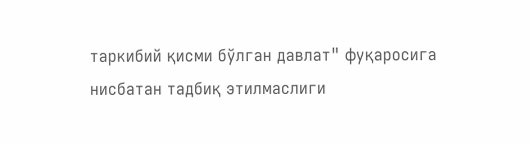таркибий қисми бўлган давлат" фуқаросига нисбатан тадбиқ этилмаслиги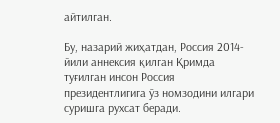айтилган.

Бу, назарий жиҳатдан, Россия 2014-йили аннексия қилган Қримда туғилган инсон Россия президентлигига ўз номзодини илгари суришга рухсат беради.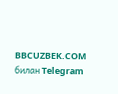BBCUZBEK.COM билан Telegram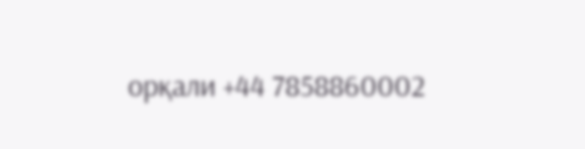орқали +44 7858860002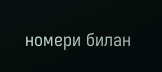номери билан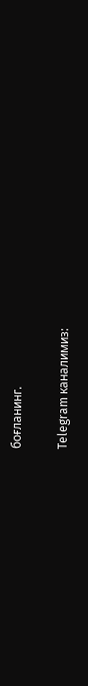боғланинг.

Telegram каналимиз: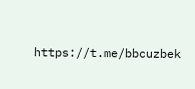https://t.me/bbcuzbek